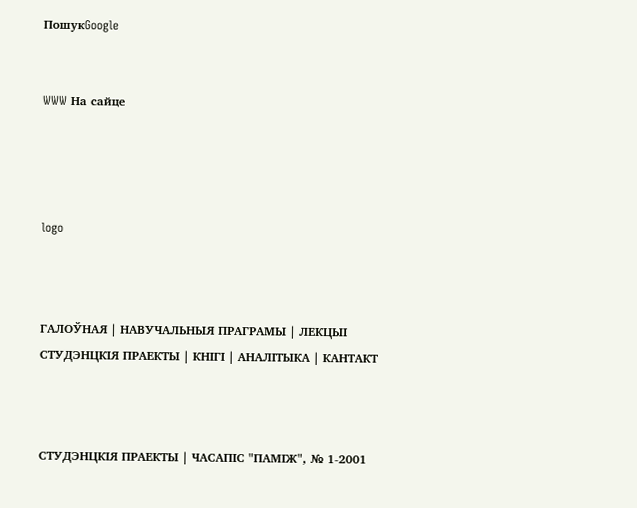ПошукGoogle


WWW На сайце




logo



ГАЛОЎНАЯ | НАВУЧАЛЬНЫЯ ПРАГРАМЫ | ЛЕКЦЫІ СТУДЭНЦКІЯ ПРАЕКТЫ | КНІГІ | АНАЛІТЫКА | КАНТАКТ



СТУДЭНЦКІЯ ПРАЕКТЫ | ЧАСАПІС "ПАМІЖ", № 1-2001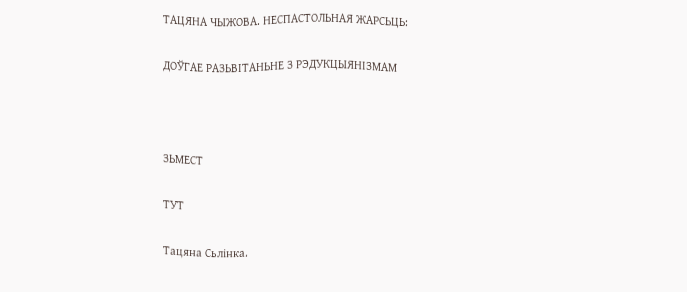ТАЦЯНА ЧЫЖОВА. НЕСПАСТОЛЬНАЯ ЖАРСЬЦЬ:

ДОЎГАЕ РАЗЬВІТАНЬНЕ З РЭДУКЦЫЯНІЗМАМ



ЗЬМЕСТ

ТУТ

Тацяна Сьлінка.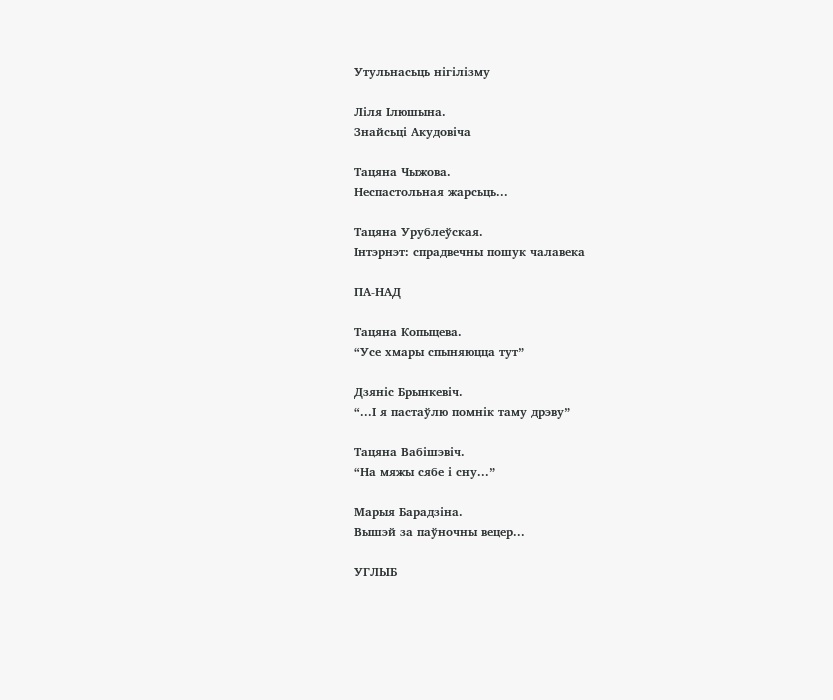Утульнасьць нігілізму

Ліля Ілюшына.
Знайсьці Акудовіча

Тацяна Чыжова.
Неспастольная жарсьць...

Тацяна Урублеўская.
Інтэрнэт: спрадвечны пошук чалавека

ПА-НАД

Тацяна Копыцева.
“Усе хмары спыняюцца тут”

Дзяніс Брынкевіч.
“...І я пастаўлю помнік таму дрэву”

Тацяна Вабішэвіч.
“На мяжы сябе і сну...”

Марыя Барадзіна.
Вышэй за паўночны вецер...

УГЛЫБ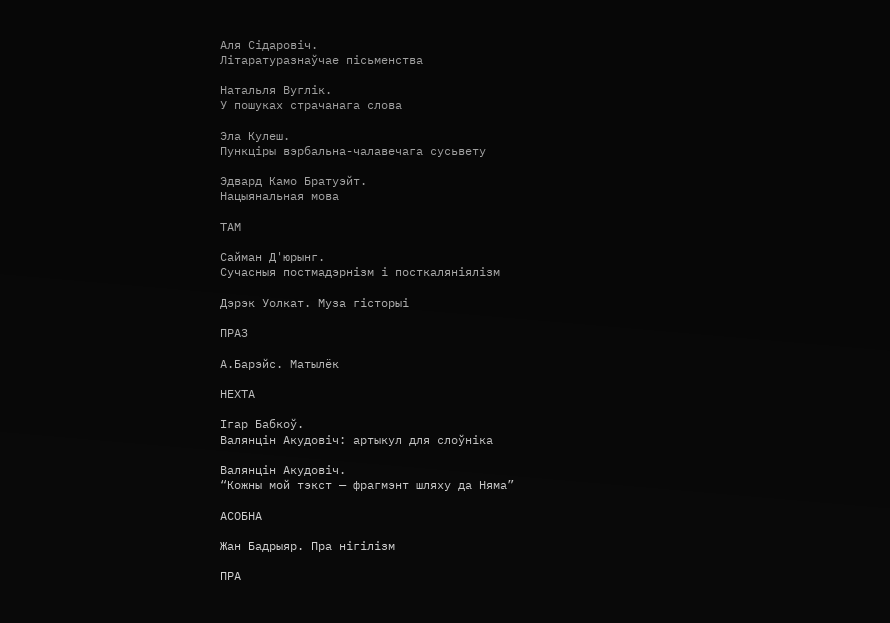Аля Сідаровіч.
Літаратуразнаўчае пісьменства

Натальля Вуглік.
У пошуках страчанага слова

Эла Кулеш.
Пункціры вэрбальна-чалавечага сусьвету

Эдвард Камо Братуэйт.
Нацыянальная мова

ТАМ

Сайман Д'юрынг.
Сучасныя постмадэрнізм і посткаляніялізм

Дэрэк Уолкат. Муза гісторыі

ПРАЗ

А.Барэйс. Матылёк

НЕХТА

Ігар Бабкоў.
Валянцін Акудовіч: артыкул для слоўніка

Валянцін Акудовіч.
“Кожны мой тэкст — фрагмэнт шляху да Няма”

АСОБНА

Жан Бадрыяр. Пра нігілізм

ПРА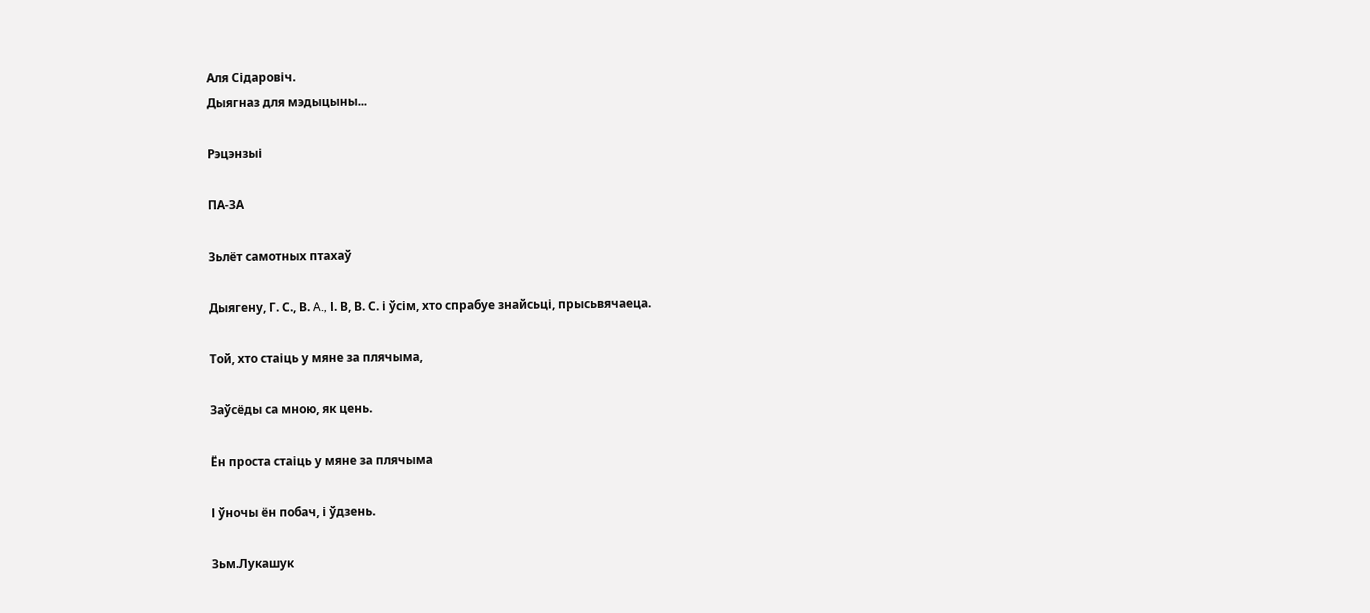Аля Сідаровіч.
Дыягназ для мэдыцыны...

Рэцэнзыі

ПА-ЗА

Зьлёт самотных птахаў

Дыягену, Г. С., В. A., І. В, В. С. і ўсім, хто спрабуе знайсьці, прысьвячаеца.

Той, хто стаіць у мяне за плячыма,

Заўсёды са мною, як цень.

Ён проста стаіць у мяне за плячыма

І ўночы ён побач, і ўдзень.

Зьм.Лукашук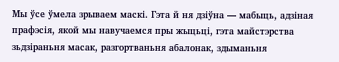Мы ўсе ўмела зрываем маскі. Гэта й ня дзіўна — мабыць, адзіная прафэсія, якой мы навучаемся пры жыцьці, гэта майстэрства зьдзіраньня масак, разгортваньня абалонак, здыманьня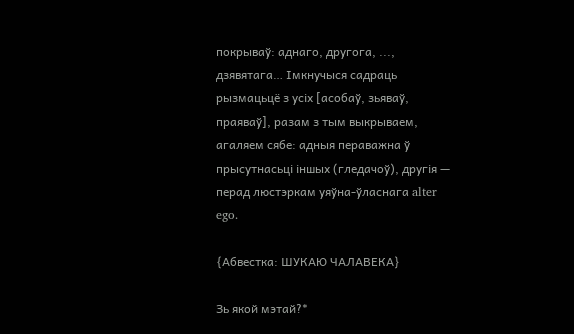покрываў: аднаго, другога, ..., дзявятага… Імкнучыся садраць рызмацьцё з усіх [асобаў, зьяваў, праяваў], разам з тым выкрываем, агаляем сябе: адныя пераважна ў прысутнасьці іншых (гледачоў), другія — перад люстэркам уяўна-ўласнага alter ego.

{Абвестка: ШУКАЮ ЧАЛАВЕКА}

Зь якой мэтай?*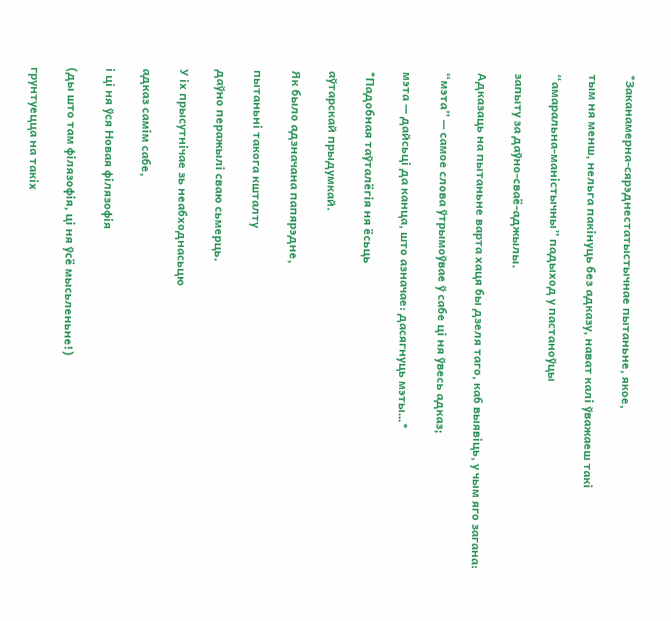*Заканамерна-сярэднестатыстычнае пытаньне, якое,

тым ня менш, нельга пакінуць без адказу, нават калі ўважаеш такі

“амаральна-маністычны” падыход у пастаноўцы

запыту за даўно-сваё-аджылы.

Адказаць на пытаньне варта хаця бы дзеля таго, каб выявіць, у чым яго загана:

“мэта” — самое слова ўтрымоўвае ў сабе ці ня ўвесь адказ;

мэта — дайсьці да канца, што азначае: дасягнуць мэты…*

*Падобная таўталёгія ня ёсьць

аўтарскай прыдумкай.

Як было адзначана папярэдне,

пытаньні такога кшталту

даўно перажылі сваю сьмерць.

У іх прысутнічае зь неабходнасьцю

адказ самім сабе,

і ці ня ўся Новая філязофія

(ды што там філязофія, ці ня ўсё мысьленьне!)

грунтуецца на такіх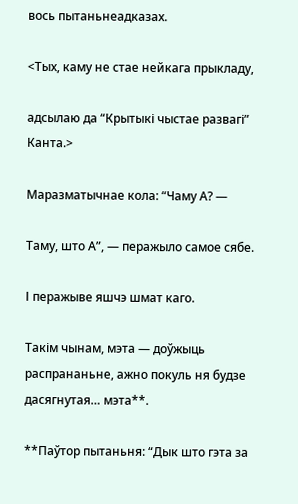вось пытаньнеадказах.

<Тых, каму не стае нейкага прыкладу,

адсылаю да “Крытыкі чыстае развагі” Канта.>

Маразматычнае кола: “Чаму А? —

Таму, што А”, — перажыло самое сябе.

І перажыве яшчэ шмат каго.

Такім чынам, мэта — доўжыць распрананьне, ажно покуль ня будзе дасягнутая… мэта**.

**Паўтор пытаньня: “Дык што гэта за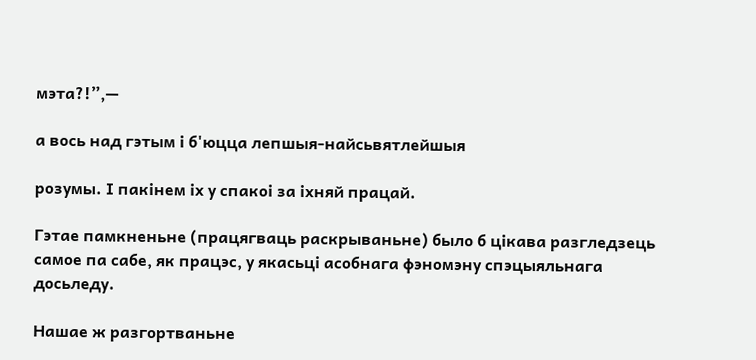мэта?!”,—

а вось над гэтым і б'юцца лепшыя-найсьвятлейшыя

розумы. І пакінем іх у спакоі за іхняй працай.

Гэтае памкненьне (працягваць раскрываньне) было б цікава разгледзець самое па сабе, як працэс, у якасьці асобнага фэномэну спэцыяльнага досьледу.

Нашае ж разгортваньне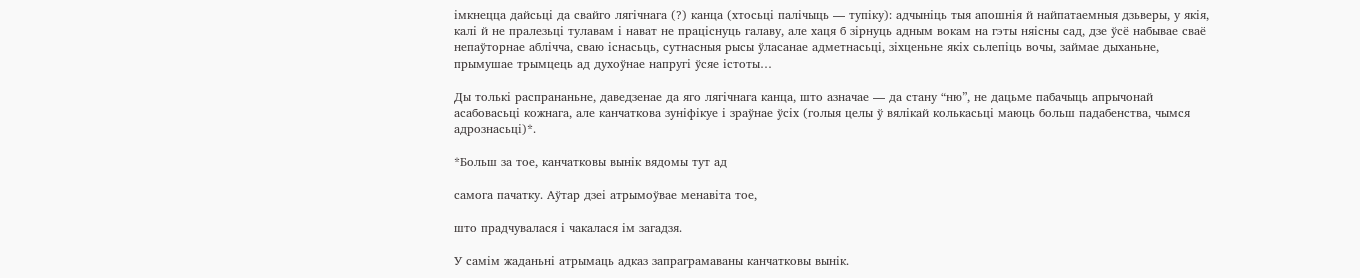імкнецца дайсьці да свайго лягічнага (?) канца (хтосьці палічыць — тупіку): адчыніць тыя апошнія й найпатаемныя дзьверы, у якія, калі й не пралезьці тулавам і нават не праціснуць галаву, але хаця б зірнуць адным вокам на гэты няісны сад, дзе ўсё набывае сваё непаўторнае аблічча, сваю існасьць, сутнасныя рысы ўласанае адметнасьці, зіхценьне якіх сьлепіць вочы, займае дыханьне, прымушае трымцець ад духоўнае напругі ўсяе істоты…

Ды толькі распрананьне, даведзенае да яго лягічнага канца, што азначае — да стану “ню”, не дацьме пабачыць апрычонай асабовасьці кожнага, але канчаткова зуніфікуе і зраўнае ўсіх (голыя целы ў вялікай колькасьці маюць больш падабенства, чымся адрознасьці)*.

*Больш за тое, канчатковы вынік вядомы тут ад

самога пачатку. Аўтар дзеі атрымоўвае менавіта тое,

што прадчувалася і чакалася ім загадзя.

У самім жаданьні атрымаць адказ запраграмаваны канчатковы вынік.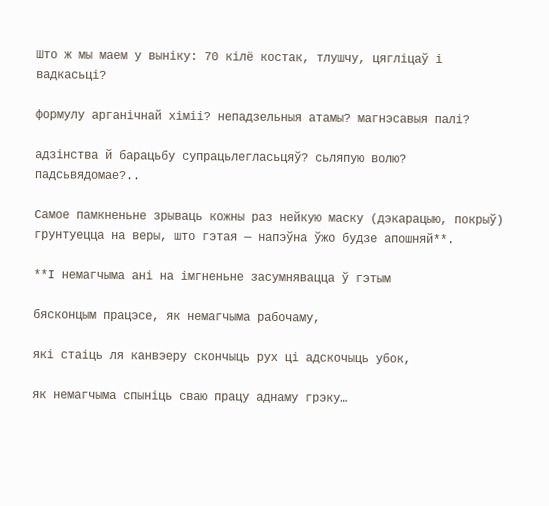Што ж мы маем у выніку: 70 кілё костак, тлушчу, цягліцаў і вадкасьці?

формулу арганічнай хіміі? непадзельныя атамы? магнэсавыя палі?

адзінства й барацьбу супрацьлегласьцяў? сьляпую волю? падсьвядомае?..

Самое памкненьне зрываць кожны раз нейкую маску (дэкарацыю, покрыў) грунтуецца на веры, што гэтая — напэўна ўжо будзе апошняй**.

**І немагчыма ані на імгненьне засумнявацца ў гэтым

бясконцым працэсе, як немагчыма рабочаму,

які стаіць ля канвэеру скончыць рух ці адскочыць убок,

як немагчыма спыніць сваю працу аднаму грэку…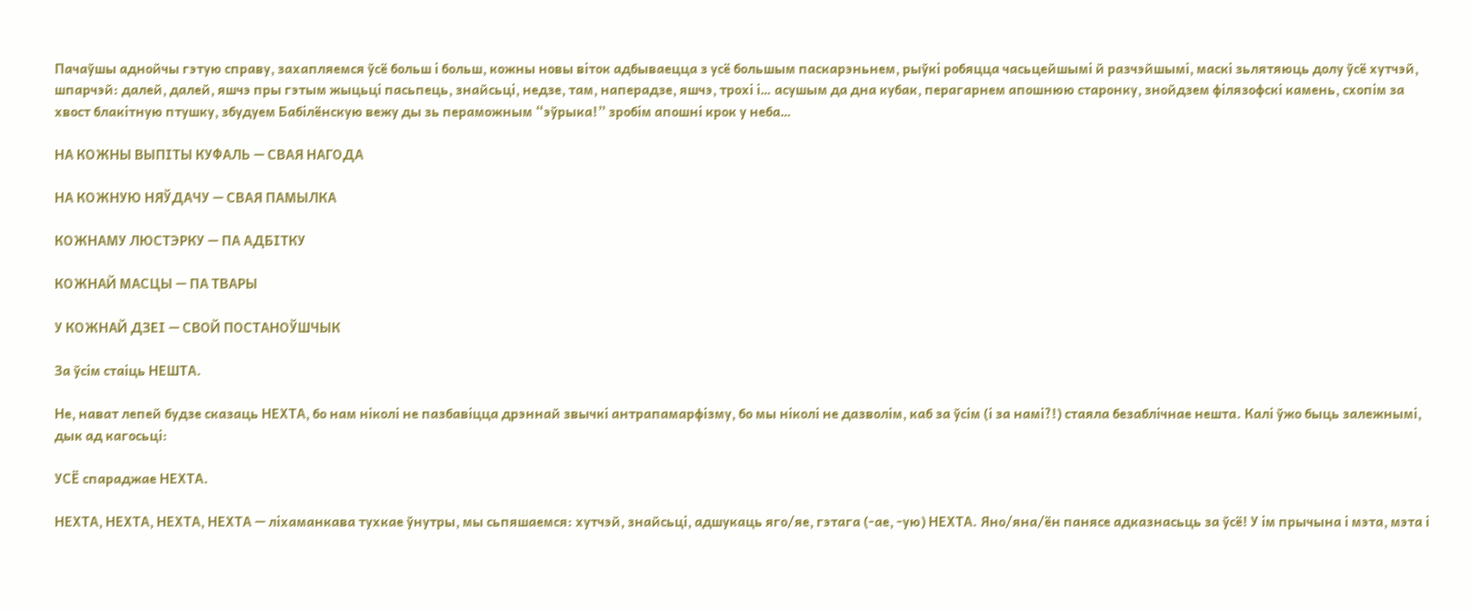Пачаўшы аднойчы гэтую справу, захапляемся ўсё больш і больш, кожны новы віток адбываецца з усё большым паскарэньнем, рыўкі робяцца часьцейшымі й разчэйшымі, маскі зьлятяюць долу ўсё хутчэй, шпарчэй: далей, далей, яшчэ пры гэтым жыцьці пасьпець, знайсьці, недзе, там, наперадзе, яшчэ, трохі і… асушым да дна кубак, перагарнем апошнюю старонку, знойдзем філязофскі камень, схопім за хвост блакітную птушку, збудуем Бабілёнскую вежу ды зь пераможным “эўрыка!” зробім апошні крок у неба…

НА КОЖНЫ ВЫПІТЫ КУФАЛЬ — СВАЯ НАГОДА

НА КОЖНУЮ НЯЎДАЧУ — СВАЯ ПАМЫЛКА

КОЖНАМУ ЛЮСТЭРКУ — ПА АДБІТКУ

КОЖНАЙ МАСЦЫ — ПА ТВАРЫ

У КОЖНАЙ ДЗЕІ — СВОЙ ПОСТАНОЎШЧЫК

За ўсім стаіць НЕШТА.

Не, нават лепей будзе сказаць НЕХТА, бо нам ніколі не пазбавіцца дрэннай звычкі антрапамарфізму, бо мы ніколі не дазволім, каб за ўсім (і за намі?!) стаяла безаблічнае нешта. Калі ўжо быць залежнымі, дык ад кагосьці:

УСЁ спараджае НЕХТА.

НЕХТА, НЕХТА, НЕХТА, НЕХТА — ліхаманкава тухкае ўнутры, мы сьпяшаемся: хутчэй, знайсьці, адшукаць яго/яе, гэтага (-ае, -ую) НЕХТА. Яно/яна/ён панясе адказнасьць за ўсё! У ім прычына і мэта, мэта і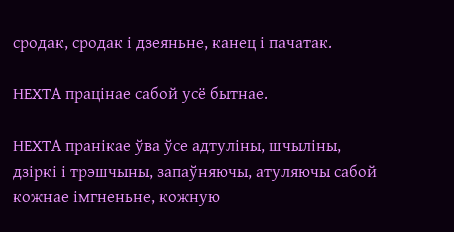сродак, сродак і дзеяньне, канец і пачатак.

НЕХТА працінае сабой усё бытнае.

НЕХТА пранікае ўва ўсе адтуліны, шчыліны, дзіркі і трэшчыны, запаўняючы, атуляючы сабой кожнае імгненьне, кожную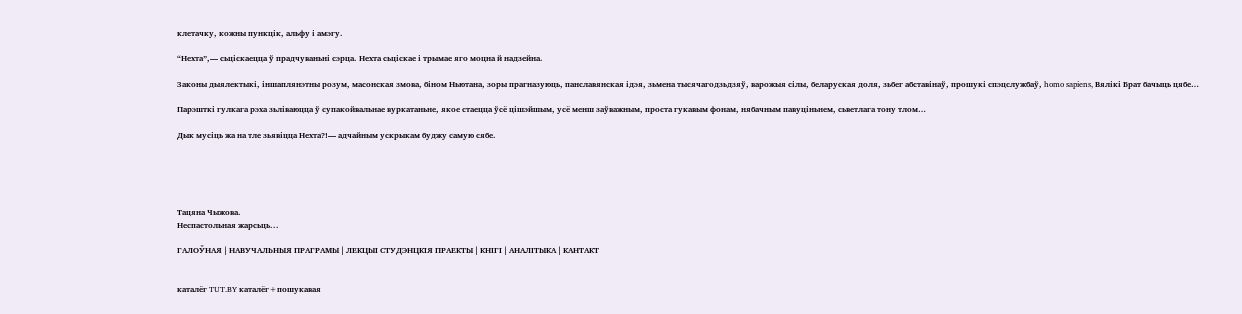клетачку, кожны пункцік, альфу і амэгу.

“Нехта”,— сьціскаецца ў прадчуваньні сэрца. Нехта сьціскае і трымае яго моцна й надзейна.

Законы дыялектыкі, іншаплянэтны розум, масонская змова, біном Ньютана, зоры прагназуюць, панславянская ідэя, зьмена тысячагодзьдзяў, варожыя сілы, беларуская доля, зьбег абставінаў, прошукі спэцслужбаў, homo sapiens, Вялікі Брат бачыць цябе…

Парэшткі гулкага рэха зьліваюцца ў супакойвальнае вуркатаньне, якое стаецца ўсё цішэйшым, усё менш заўважным, проста гукавым фонам, нябачным павуціньнем, сьветлага тону тлом…

Дык мусіць жа на тле зьявіцца Нехта?!— адчайным ускрыкам буджу самую сябе.





Тацяна Чыжова.
Неспастольная жарсьць...

ГАЛОЎНАЯ | НАВУЧАЛЬНЫЯ ПРАГРАМЫ | ЛЕКЦЫІ СТУДЭНЦКІЯ ПРАЕКТЫ | КНІГІ | АНАЛІТЫКА | КАНТАКТ


каталёг TUT.BY каталёг+пошукавая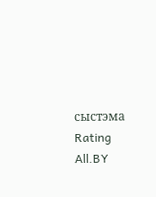сыстэма Rating All.BY